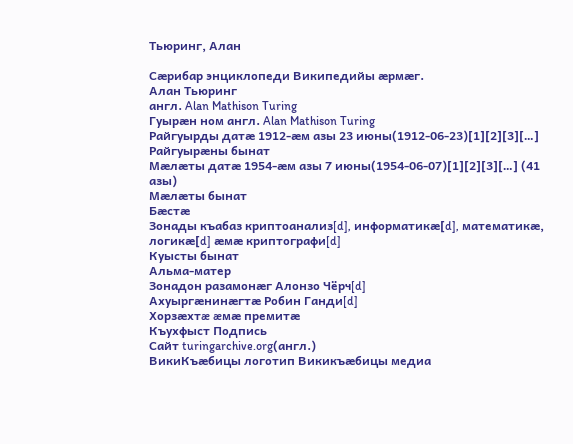Тьюринг, Алан

Сæрибар энциклопеди Википедийы æрмæг.
Алан Тьюринг
англ. Alan Mathison Turing
Гуырæн ном англ. Alan Mathison Turing
Райгуырды датæ 1912-æм азы 23 июны(1912-06-23)[1][2][3][…]
Райгуырæны бынат
Мæлæты датæ 1954-æм азы 7 июны(1954-06-07)[1][2][3][…] (41 азы)
Мæлæты бынат
Бæстæ
Зонады къабаз криптоанализ[d], информатикæ[d], математикæ, логикæ[d] æмæ криптографи[d]
Куысты бынат
Альма-матер
Зонадон разамонæг Алонзо Чёрч[d]
Ахуыргæнинæгтæ Робин Ганди[d]
Хорзæхтæ æмæ премитæ
Къухфыст Подпись
Сайт turingarchive.org(англ.)
ВикиКъæбицы логотип Викикъæбицы медиа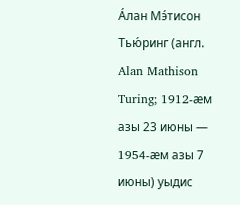А́лан Мэ́тисон Тью́ринг (англ. Alan Mathison Turing; 1912-æм азы 23 июны — 1954-æм азы 7 июны) уыдис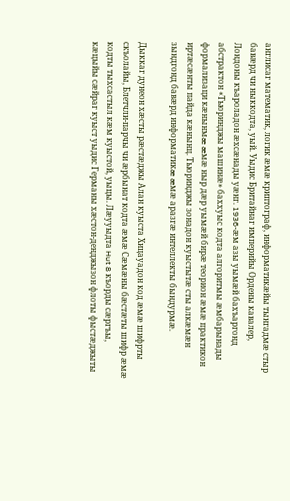англисаг математик, логик æмæ криптограф, информатикæйы тынгадмæ стыр бавæрд чи ныккодта, уый. Уыдис Бритайнаг империйы Ордены кавалер, Лондоны къароладон æхсæнады уæнг. 1936-æм азы уымæй бахъаргонд абстрактон «Тьюринджы машинæ» баххуыс кодта алгоритмы æмбарынады формализаци кæнынмæ æмæ ныр дæр уымæй бирæ теорион æмæ практикон иртæсæнты пайда кæнынц. Тьюринджы зонадон куыстытæ сты алкæмæн зындгонд бавæрд информатикæ æмæ аразгæ интеллекты бындурмæ.

Дыккаг дунеон хæсты рæстæджы Алан куыста Хицауадон код æмæ шифрты скъолайы, Блетчли-парчы чи æрбынат кодта æмæ Сæмæны бæстæты шифр æмæ кодты тыхсастыл кæм куыстой, уыцы. Лæууыдта Hut 8 къорды сæргъы, кæцыйы сæйраг куыст уыдис Германы хæстон-денджызон флоты фыстæджыты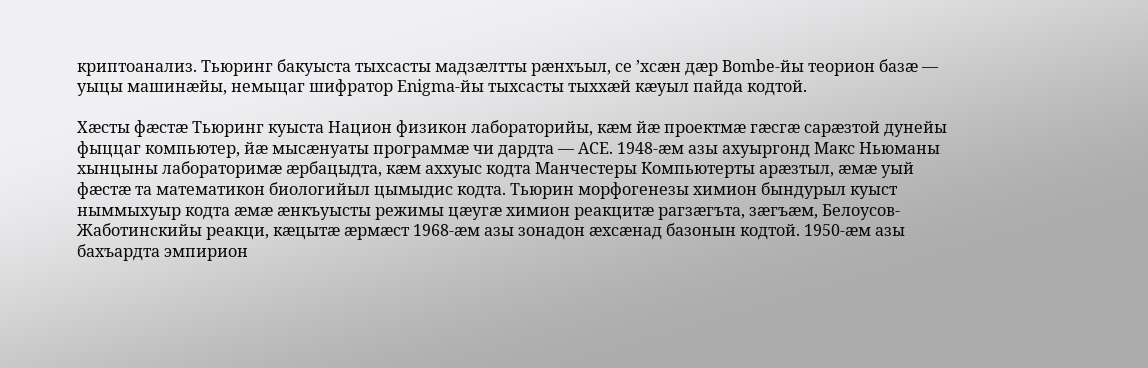криптоанализ. Тьюринг бакуыста тыхсасты мадзæлтты рæнхъыл, се ’хсæн дæр Bombe-йы теорион базæ — уыцы машинæйы, немыцаг шифратор Enigma-йы тыхсасты тыххæй кæуыл пайда кодтой.

Хæсты фæстæ Тьюринг куыста Национ физикон лабораторийы, кæм йæ проектмæ гæсгæ сарæзтой дунейы фыццаг компьютер, йæ мысæнуаты программæ чи дардта — ACE. 1948-æм азы ахуыргонд Макс Ньюманы хынцыны лабораторимæ æрбацыдта, кæм аххуыс кодта Манчестеры Компьютерты арæзтыл, æмæ уый фæстæ та математикон биологийыл цымыдис кодта. Тьюрин морфогенезы химион бындурыл куыст ныммыхуыр кодта æмæ æнкъуысты режимы цæугæ химион реакцитæ рагзæгъта, зæгъæм, Белоусов-Жаботинскийы реакци, кæцытæ æрмæст 1968-æм азы зонадон æхсæнад базонын кодтой. 1950-æм азы бахъардта эмпирион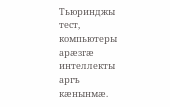Тьюринджы тест, компьютеры арæзгæ интеллекты аргъ кæнынмæ.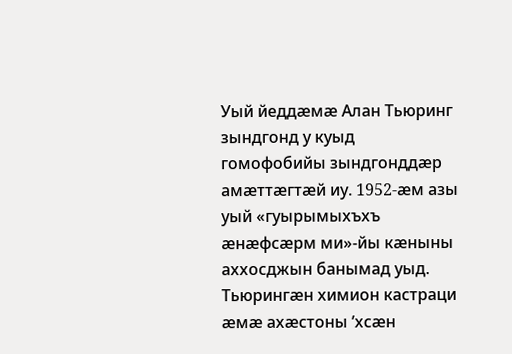Уый йеддæмæ Алан Тьюринг зындгонд у куыд гомофобийы зындгонддæр амæттæгтæй иу. 1952-æм азы уый «гуырымыхъхъ æнæфсæрм ми»-йы кæныны аххосджын банымад уыд. Тьюрингæн химион кастраци æмæ ахæстоны ’хсæн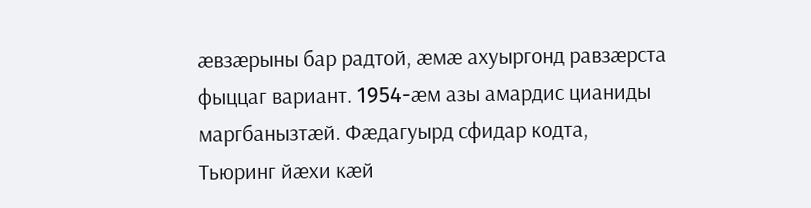æвзæрыны бар радтой, æмæ ахуыргонд равзæрста фыццаг вариант. 1954-æм азы амардис цианиды маргбанызтæй. Фæдагуырд сфидар кодта, Тьюринг йæхи кæй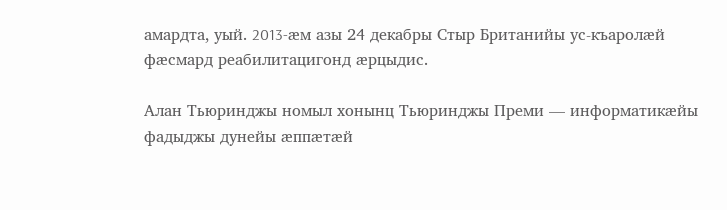амардта, уый. 2013-æм азы 24 декабры Стыр Британийы ус-къаролæй фæсмард реабилитацигонд æрцыдис.

Алан Тьюринджы номыл хонынц Тьюринджы Преми — информатикæйы фадыджы дунейы æппæтæй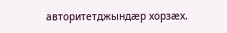авторитетджындæр хорзæх.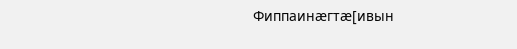Фиппаинæгтæ[ивын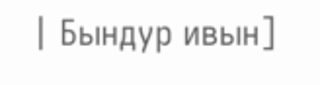| Бындур ивын]